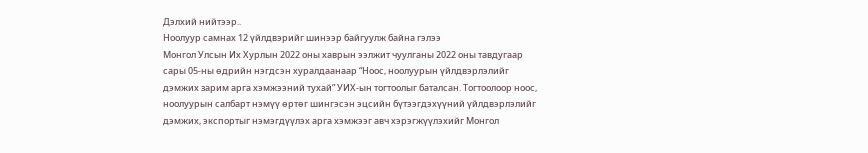Дэлхий нийтээр..
Ноолуур самнах 12 үйлдвэрийг шинээр байгуулж байна гэлээ
Монгол Улсын Их Хурлын 2022 оны хаврын ээлжит чуулганы 2022 оны тавдугаар сары 05-ны өдрийн нэгдсэн хуралдаанаар “Ноос, ноолуурын үйлдвэрлэлийг дэмжих зарим арга хэмжээний тухай” УИХ-ын тогтоолыг баталсан. Тогтоолоор ноос, ноолуурын салбарт нэмүү өртөг шингэсэн эцсийн бүтээгдэхүүний үйлдвэрлэлийг дэмжих, экспортыг нэмэгдүүлэх арга хэмжээг авч хэрэгжүүлэхийг Монгол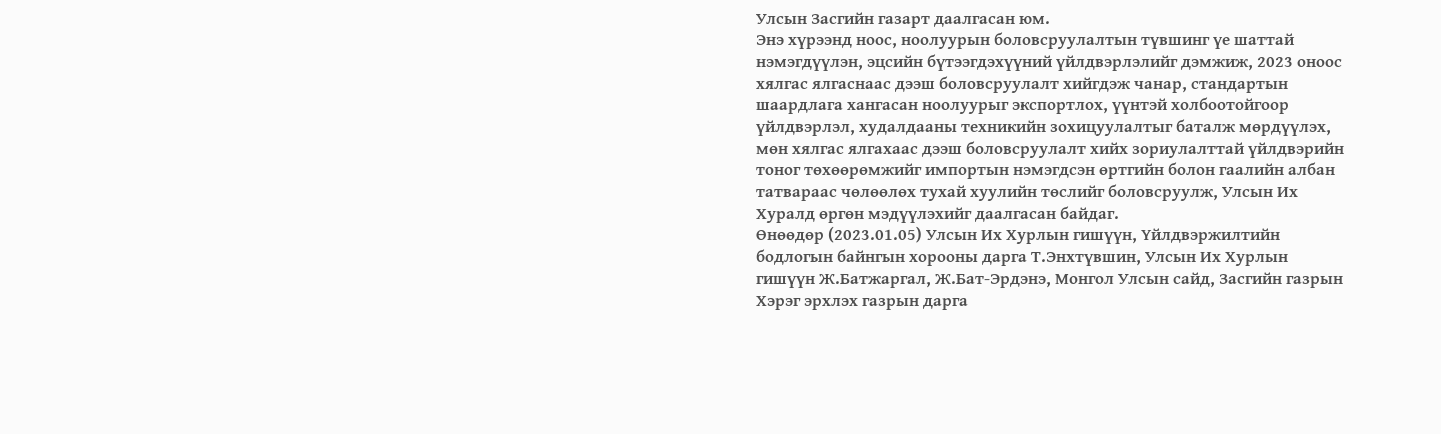Улсын Засгийн газарт даалгасан юм.
Энэ хүрээнд ноос, ноолуурын боловсруулалтын түвшинг үе шаттай нэмэгдүүлэн, эцсийн бүтээгдэхүүний үйлдвэрлэлийг дэмжиж, 2023 оноос хялгас ялгаснаас дээш боловсруулалт хийгдэж чанар, стандартын шаардлага хангасан ноолуурыг экспортлох, үүнтэй холбоотойгоор үйлдвэрлэл, худалдааны техникийн зохицуулалтыг баталж мөрдүүлэх, мөн хялгас ялгахаас дээш боловсруулалт хийх зориулалттай үйлдвэрийн тоног төхөөрөмжийг импортын нэмэгдсэн өртгийн болон гаалийн албан татвараас чөлөөлөх тухай хуулийн төслийг боловсруулж, Улсын Их Хуралд өргөн мэдүүлэхийг даалгасан байдаг.
Өнөөдөр (2023.01.05) Улсын Их Хурлын гишүүн, Үйлдвэржилтийн бодлогын байнгын хорооны дарга Т.Энхтүвшин, Улсын Их Хурлын гишүүн Ж.Батжаргал, Ж.Бат-Эрдэнэ, Монгол Улсын сайд, Засгийн газрын Хэрэг эрхлэх газрын дарга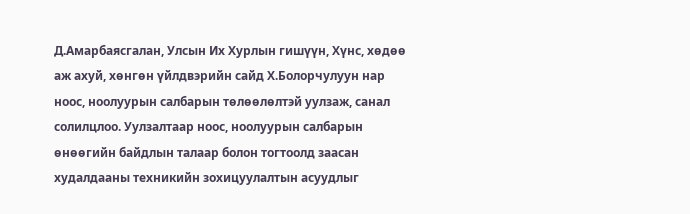Д.Амарбаясгалан, Улсын Их Хурлын гишүүн, Хүнс, хөдөө аж ахуй, хөнгөн үйлдвэрийн сайд Х.Болорчулуун нар ноос, ноолуурын салбарын төлөөлөлтэй уулзаж, санал солилцлоо. Уулзалтаар ноос, ноолуурын салбарын өнөөгийн байдлын талаар болон тогтоолд заасан худалдааны техникийн зохицуулалтын асуудлыг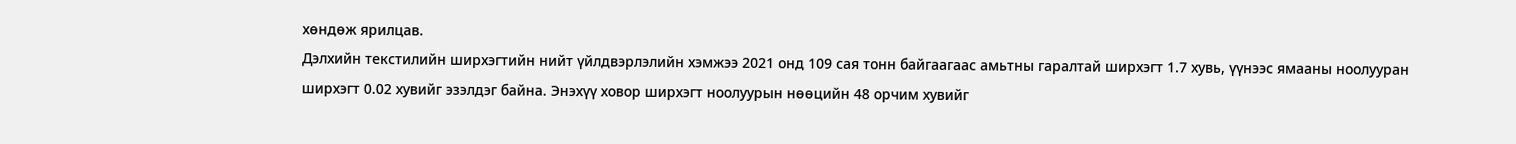хөндөж ярилцав.
Дэлхийн текстилийн ширхэгтийн нийт үйлдвэрлэлийн хэмжээ 2021 онд 109 сая тонн байгаагаас амьтны гаралтай ширхэгт 1.7 хувь, үүнээс ямааны ноолууран ширхэгт 0.02 хувийг эзэлдэг байна. Энэхүү ховор ширхэгт ноолуурын нөөцийн 48 орчим хувийг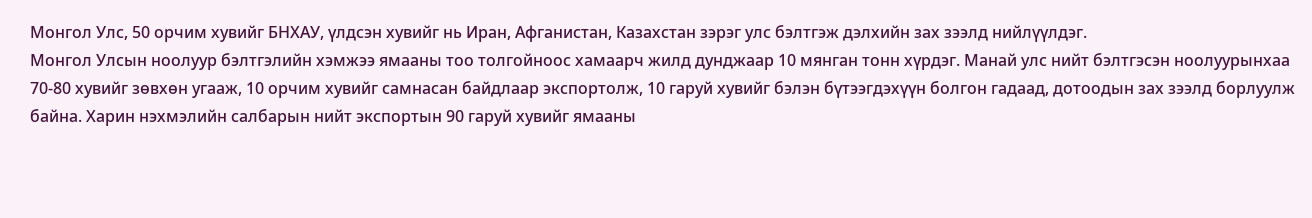Монгол Улс, 50 орчим хувийг БНХАУ, үлдсэн хувийг нь Иран, Афганистан, Казахстан зэрэг улс бэлтгэж дэлхийн зах зээлд нийлүүлдэг.
Монгол Улсын ноолуур бэлтгэлийн хэмжээ ямааны тоо толгойноос хамаарч жилд дунджаар 10 мянган тонн хүрдэг. Манай улс нийт бэлтгэсэн ноолуурынхаа 70-80 хувийг зөвхөн угааж, 10 орчим хувийг самнасан байдлаар экспортолж, 10 гаруй хувийг бэлэн бүтээгдэхүүн болгон гадаад, дотоодын зах зээлд борлуулж байна. Харин нэхмэлийн салбарын нийт экспортын 90 гаруй хувийг ямааны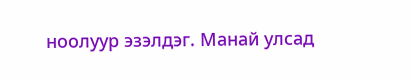ноолуур эзэлдэг. Манай улсад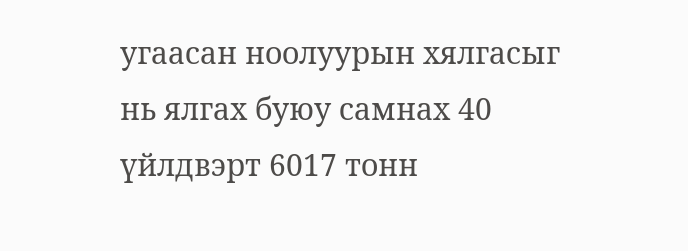угаасан ноолуурын хялгасыг нь ялгах буюу самнах 40 үйлдвэрт 6017 тонн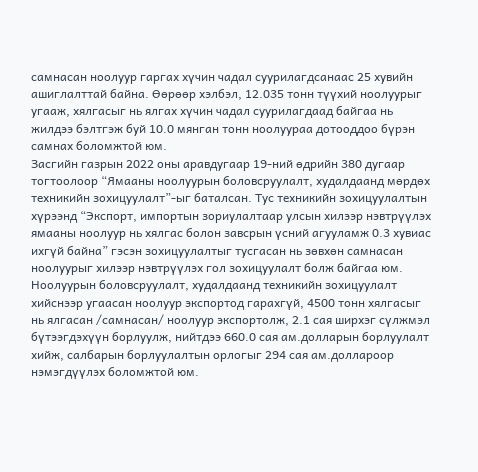самнасан ноолуур гаргах хүчин чадал суурилагдсанаас 25 хувийн ашиглалттай байна. Өөрөөр хэлбэл, 12.035 тонн түүхий ноолуурыг угааж, хялгасыг нь ялгах хүчин чадал суурилагдаад байгаа нь жилдээ бэлтгэж буй 10.0 мянган тонн ноолуураа дотооддоо бүрэн самнах боломжтой юм.
Засгийн газрын 2022 оны аравдугаар 19-ний өдрийн 380 дугаар тогтоолоор “Ямааны ноолуурын боловсруулалт, худалдаанд мөрдөх техникийн зохицуулалт”-ыг баталсан. Тус техникийн зохицуулалтын хүрээнд “Экспорт, импортын зориулалтаар улсын хилээр нэвтрүүлэх ямааны ноолуур нь хялгас болон завсрын үсний агууламж 0.3 хувиас ихгүй байна” гэсэн зохицуулалтыг тусгасан нь зөвхөн самнасан ноолуурыг хилээр нэвтрүүлэх гол зохицуулалт болж байгаа юм. Ноолуурын боловсруулалт, худалдаанд техникийн зохицуулалт хийснээр угаасан ноолуур экспортод гарахгүй, 4500 тонн хялгасыг нь ялгасан /самнасан/ ноолуур экспортолж, 2.1 сая ширхэг сүлжмэл бүтээгдэхүүн борлуулж, нийтдээ 660.0 сая ам.долларын борлуулалт хийж, салбарын борлуулалтын орлогыг 294 сая ам.доллароор нэмэгдүүлэх боломжтой юм.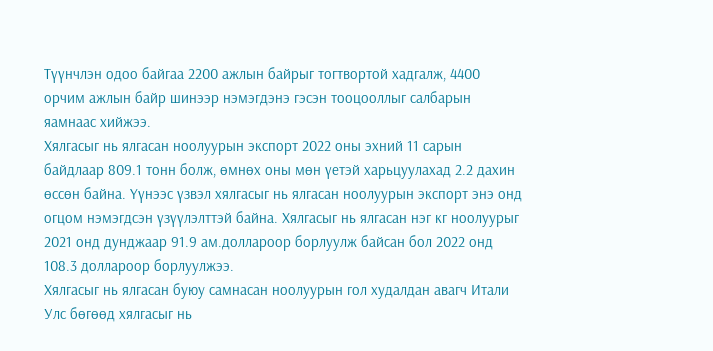Түүнчлэн одоо байгаа 2200 ажлын байрыг тогтвортой хадгалж, 4400 орчим ажлын байр шинээр нэмэгдэнэ гэсэн тооцооллыг салбарын яамнаас хийжээ.
Хялгасыг нь ялгасан ноолуурын экспорт 2022 оны эхний 11 сарын байдлаар 809.1 тонн болж, өмнөх оны мөн үетэй харьцуулахад 2.2 дахин өссөн байна. Үүнээс үзвэл хялгасыг нь ялгасан ноолуурын экспорт энэ онд огцом нэмэгдсэн үзүүлэлттэй байна. Хялгасыг нь ялгасан нэг кг ноолуурыг 2021 онд дунджаар 91.9 ам.доллароор борлуулж байсан бол 2022 онд 108.3 доллароор борлуулжээ.
Хялгасыг нь ялгасан буюу самнасан ноолуурын гол худалдан авагч Итали Улс бөгөөд хялгасыг нь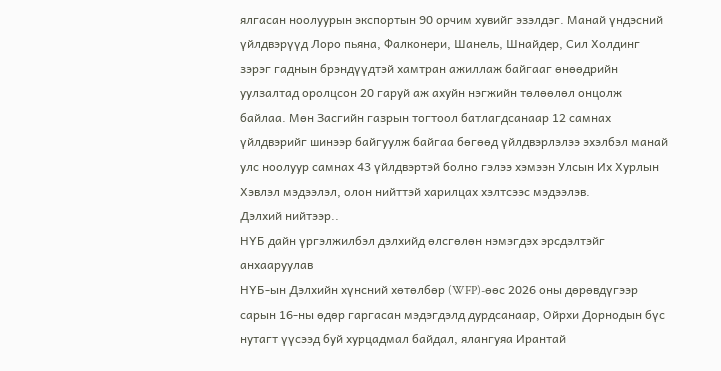ялгасан ноолуурын экспортын 90 орчим хувийг эзэлдэг. Манай үндэсний үйлдвэрүүд Лоро пьяна, Фалконери, Шанель, Шнайдер, Сил Холдинг зэрэг гаднын брэндүүдтэй хамтран ажиллаж байгааг өнөөдрийн уулзалтад оролцсон 20 гаруй аж ахуйн нэгжийн төлөөлөл онцолж байлаа. Мөн Засгийн газрын тогтоол батлагдсанаар 12 самнах үйлдвэрийг шинээр байгуулж байгаа бөгөөд үйлдвэрлэлээ эхэлбэл манай улс ноолуур самнах 43 үйлдвэртэй болно гэлээ хэмээн Улсын Их Хурлын Хэвлэл мэдээлэл, олон нийттэй харилцах хэлтсээс мэдээлэв.
Дэлхий нийтээр..
НҮБ дайн үргэлжилбэл дэлхийд өлсгөлөн нэмэгдэх эрсдэлтэйг анхааруулав
НҮБ-ын Дэлхийн хүнсний хөтөлбөр (WFP)-өөс 2026 оны дөрөвдүгээр сарын 16-ны өдөр гаргасан мэдэгдэлд дурдсанаар, Ойрхи Дорнодын бүс нутагт үүсээд буй хурцадмал байдал, ялангуяа Ирантай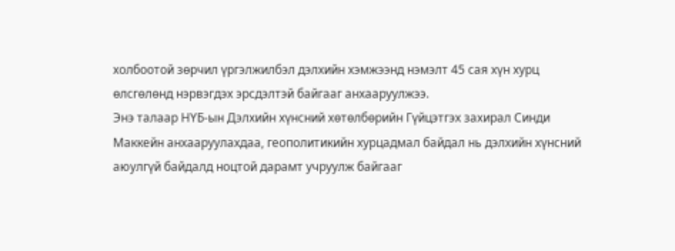холбоотой зөрчил үргэлжилбэл дэлхийн хэмжээнд нэмэлт 45 сая хүн хурц өлсгөлөнд нэрвэгдэх эрсдэлтэй байгааг анхааруулжээ.
Энэ талаар НҮБ-ын Дэлхийн хүнсний хөтөлбөрийн Гүйцэтгэх захирал Синди Маккейн анхааруулахдаа, геополитикийн хурцадмал байдал нь дэлхийн хүнсний аюулгүй байдалд ноцтой дарамт учруулж байгааг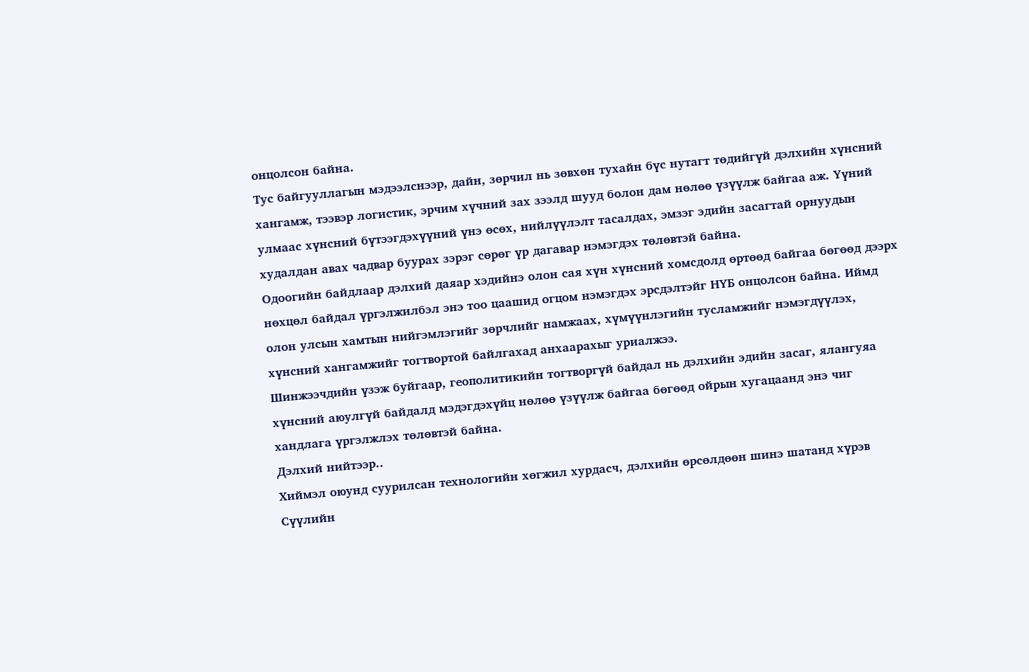онцолсон байна.
Тус байгууллагын мэдээлснээр, дайн, зөрчил нь зөвхөн тухайн бүс нутагт төдийгүй дэлхийн хүнсний хангамж, тээвэр логистик, эрчим хүчний зах зээлд шууд болон дам нөлөө үзүүлж байгаа аж. Үүний улмаас хүнсний бүтээгдэхүүний үнэ өсөх, нийлүүлэлт тасалдах, эмзэг эдийн засагтай орнуудын худалдан авах чадвар буурах зэрэг сөрөг үр дагавар нэмэгдэх төлөвтэй байна.
Одоогийн байдлаар дэлхий даяар хэдийнэ олон сая хүн хүнсний хомсдолд өртөөд байгаа бөгөөд дээрх нөхцөл байдал үргэлжилбэл энэ тоо цаашид огцом нэмэгдэх эрсдэлтэйг НҮБ онцолсон байна. Иймд олон улсын хамтын нийгэмлэгийг зөрчлийг намжаах, хүмүүнлэгийн тусламжийг нэмэгдүүлэх, хүнсний хангамжийг тогтвортой байлгахад анхаарахыг уриалжээ.
Шинжээчдийн үзэж буйгаар, геополитикийн тогтворгүй байдал нь дэлхийн эдийн засаг, ялангуяа хүнсний аюулгүй байдалд мэдэгдэхүйц нөлөө үзүүлж байгаа бөгөөд ойрын хугацаанд энэ чиг хандлага үргэлжлэх төлөвтэй байна.
Дэлхий нийтээр..
Хиймэл оюунд суурилсан технологийн хөгжил хурдасч, дэлхийн өрсөлдөөн шинэ шатанд хүрэв
Сүүлийн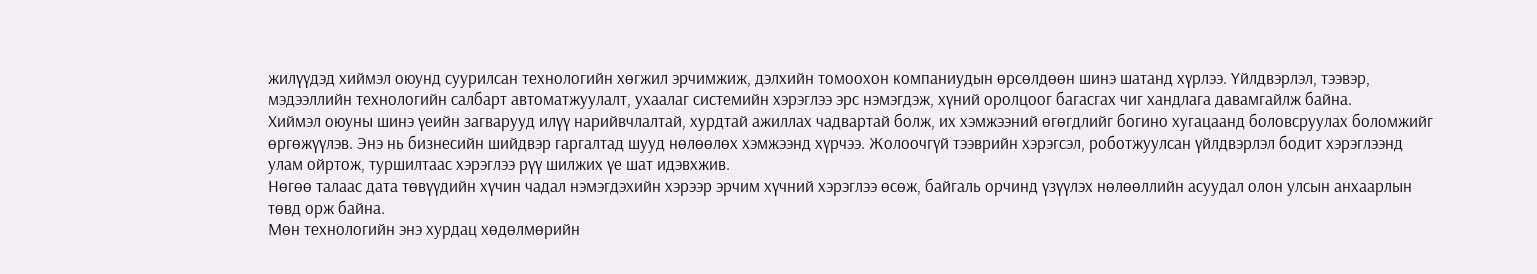жилүүдэд хиймэл оюунд суурилсан технологийн хөгжил эрчимжиж, дэлхийн томоохон компаниудын өрсөлдөөн шинэ шатанд хүрлээ. Үйлдвэрлэл, тээвэр, мэдээллийн технологийн салбарт автоматжуулалт, ухаалаг системийн хэрэглээ эрс нэмэгдэж, хүний оролцоог багасгах чиг хандлага давамгайлж байна.
Хиймэл оюуны шинэ үеийн загварууд илүү нарийвчлалтай, хурдтай ажиллах чадвартай болж, их хэмжээний өгөгдлийг богино хугацаанд боловсруулах боломжийг өргөжүүлэв. Энэ нь бизнесийн шийдвэр гаргалтад шууд нөлөөлөх хэмжээнд хүрчээ. Жолоочгүй тээврийн хэрэгсэл, роботжуулсан үйлдвэрлэл бодит хэрэглээнд улам ойртож, туршилтаас хэрэглээ рүү шилжих үе шат идэвхжив.
Нөгөө талаас дата төвүүдийн хүчин чадал нэмэгдэхийн хэрээр эрчим хүчний хэрэглээ өсөж, байгаль орчинд үзүүлэх нөлөөллийн асуудал олон улсын анхаарлын төвд орж байна.
Мөн технологийн энэ хурдац хөдөлмөрийн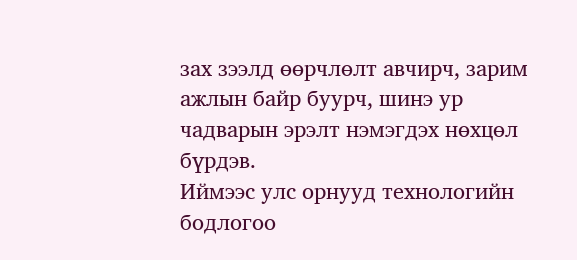зах зээлд өөрчлөлт авчирч, зарим ажлын байр буурч, шинэ ур чадварын эрэлт нэмэгдэх нөхцөл бүрдэв.
Иймээс улс орнууд технологийн бодлогоо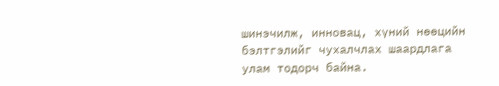шинэчилж, инновац, хүний нөөцийн бэлтгэлийг чухалчлах шаардлага улам тодорч байна.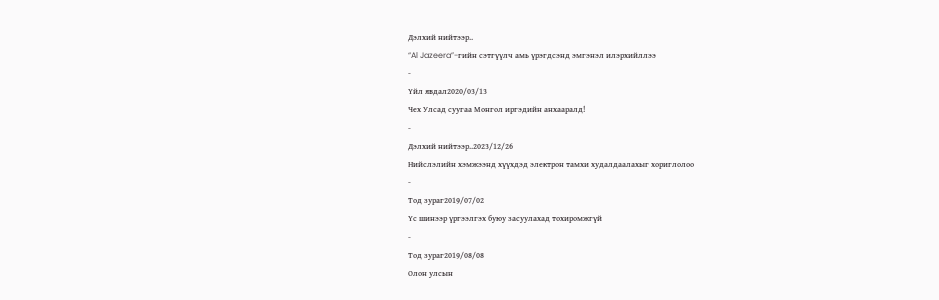Дэлхий нийтээр..
“Al Jazeera”-гийн сэтгүүлч амь үрэгдсэнд эмгэнэл илэрхийллээ
-
Үйл явдал2020/03/13
Чех Улсад суугаа Монгол иргэдийн анхааралд!
-
Дэлхий нийтээр..2023/12/26
Нийслэлийн хэмжээнд хүүхдэд электрон тамхи худалдаалахыг хориглолоо
-
Тод зураг2019/07/02
Үс шинээр үргээлгэх буюу засуулахад тохиромжгүй
-
Тод зураг2019/08/08
Олон улсын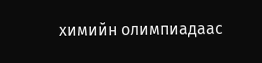химийн олимпиадаас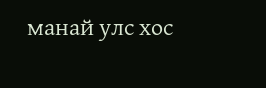манай улс хос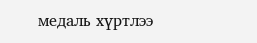медаль хүртлээ